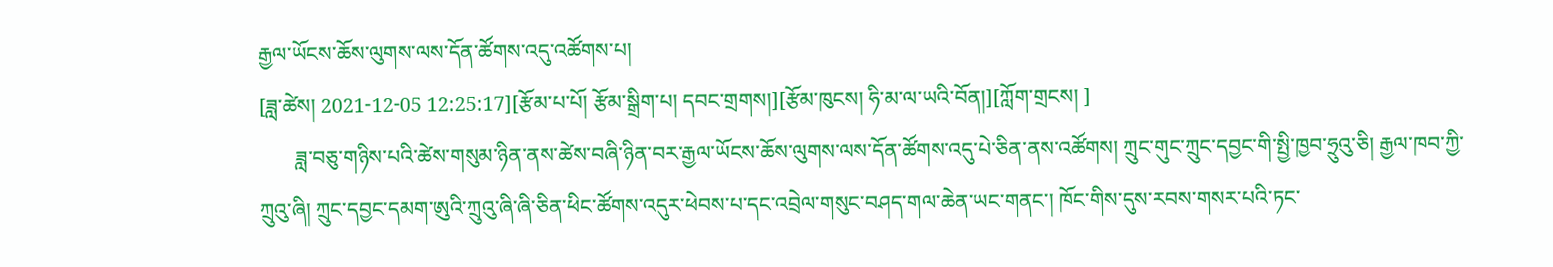རྒྱལ་ཡོངས་ཆོས་ལུགས་ལས་དོན་ཚོགས་འདུ་འཚོགས་པ།
[ཟླ་ཚེས། 2021-12-05 12:25:17][རྩོམ་པ་པོ། རྩོམ་སྒྲིག་པ། དབང་གྲགས།][རྩོམ་ཁུངས། ཧི་མ་ལ་ཡའི་བོན།][ཀློག་གྲངས། ]
       ཟླ་བཅུ་གཉིས་པའི་ཚེས་གསུམ་ཉིན་ནས་ཚེས་བཞི་ཉིན་བར་རྒྱལ་ཡོངས་ཆོས་ལུགས་ལས་དོན་ཚོགས་འདུ་པེ་ཅིན་ནས་འཚོགས། ཀྲུང་གུང་ཀྲུང་དབྱང་གི་སྤྱི་ཁྱབ་ཧྲུའུ་ཅི། རྒྱལ་ཁབ་ཀྱི་ཀྲུའུ་ཞི། ཀྲུང་དབྱང་དམག་ཨུའི་ཀྲུའུ་ཞི་ཞི་ཅིན་ཕིང་ཚོགས་འདུར་ཕེབས་པ་དང་འབྲེལ་གསུང་བཤད་གལ་ཆེན་ཡང་གནང་། ཁོང་གིས་དུས་རབས་གསར་པའི་ཏང་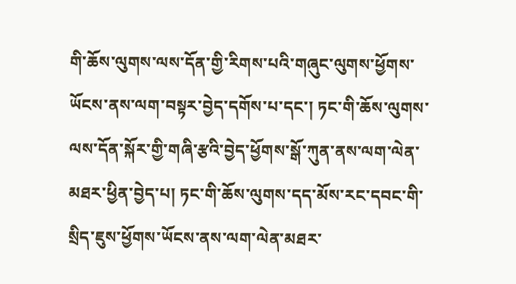གི་ཆོས་ལུགས་ལས་དོན་གྱི་རིགས་པའི་གཞུང་ལུགས་ཕྱོགས་ཡོངས་ནས་ལག་བསྟར་བྱེད་དགོས་པ་དང་། ཏང་གི་ཆོས་ལུགས་ལས་དོན་སྐོར་གྱི་གཞི་རྩའི་བྱེད་ཕྱོགས་སྒོ་ཀུན་ནས་ལག་ལེན་མཐར་ཕྱིན་བྱེད་པ། ཏང་གི་ཆོས་ལུགས་དད་མོས་རང་དབང་གི་སྲིད་ཇུས་ཕྱོགས་ཡོངས་ནས་ལག་ལེན་མཐར་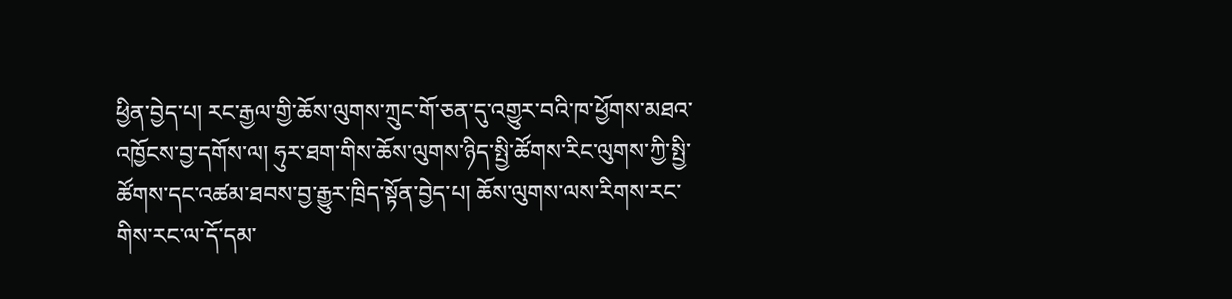ཕྱིན་བྱེད་པ། རང་རྒྱལ་གྱི་ཆོས་ལུགས་ཀྲུང་གོ་ཅན་དུ་འགྱུར་བའི་ཁ་ཕྱོགས་མཐའ་འཁྱོངས་བྱ་དགོས་ལ། ཧུར་ཐག་གིས་ཆོས་ལུགས་ཉིད་སྤྱི་ཚོགས་རིང་ལུགས་ཀྱི་སྤྱི་ཚོགས་དང་འཚམ་ཐབས་བྱ་རྒྱུར་ཁྲིད་སྟོན་བྱེད་པ། ཆོས་ལུགས་ལས་རིགས་རང་གིས་རང་ལ་དོ་དམ་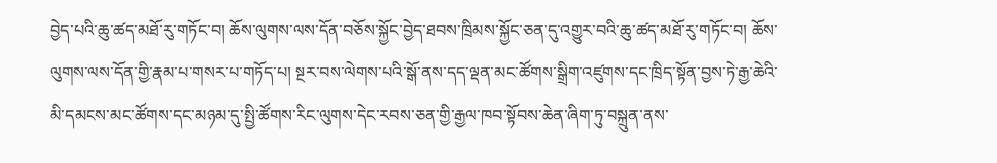བྱེད་པའི་ཆུ་ཚད་མཐོ་རུ་གཏོང་བ། ཆོས་ལུགས་ལས་དོན་བཅོས་སྐྱོང་བྱེད་ཐབས་ཁྲིམས་སྐྱོང་ཅན་དུ་འགྱུར་བའི་ཆུ་ཚད་མཐོ་རུ་གཏོང་བ། ཆོས་ལུགས་ལས་དོན་གྱི་རྣམ་པ་གསར་པ་གཏོད་པ། སྔར་བས་ལེགས་པའི་སྒོ་ནས་དད་ལྡན་མང་ཚོགས་སྒྲིག་འཛུགས་དང་ཁྲིད་སྟོན་བྱས་ཏེ་རྒྱ་ཆེའི་མི་དམངས་མང་ཚོགས་དང་མཉམ་དུ་སྤྱི་ཚོགས་རིང་ལུགས་དེང་རབས་ཅན་གྱི་རྒྱལ་ཁབ་སྟོབས་ཆེན་ཞིག་ཏུ་བསྐྲུན་ནས་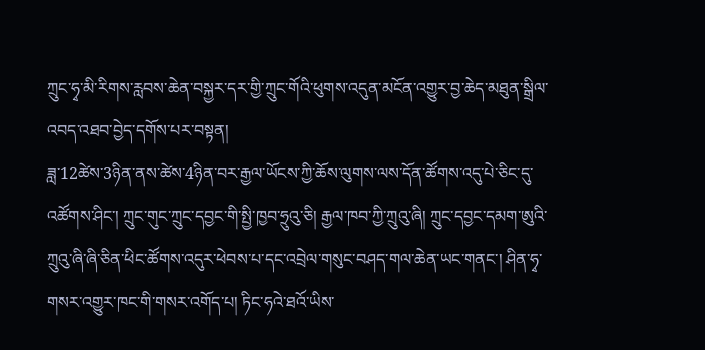ཀྲུང་ཧྭ་མི་རིགས་རླབས་ཆེན་བསྐྱར་དར་གྱི་ཀྲུང་གོའི་ཕུགས་འདུན་མངོན་འགྱུར་བྱ་ཆེད་མཐུན་སྒྲིལ་འབད་འཐབ་བྱེད་དགོས་པར་བསྟན།
ཟླ་12ཚེས་3ཉིན་ནས་ཚེས་4ཉིན་བར་རྒྱལ་ཡོངས་ཀྱི་ཆོས་ལུགས་ལས་དོན་ཚོགས་འདུ་པེ་ཅིང་དུ་འཚོགས་ཤིང་། ཀྲུང་གུང་ཀྲུང་དབྱང་གི་སྤྱི་ཁྱབ་ཧྲུའུ་ཅི། རྒྱལ་ཁབ་ཀྱི་ཀྲུའུ་ཞི། ཀྲུང་དབྱང་དམག་ཨུའི་ཀྲུའུ་ཞི་ཞི་ཅིན་ཕིང་ཚོགས་འདུར་ཕེབས་པ་དང་འབྲེལ་གསུང་བཤད་གལ་ཆེན་ཡང་གནང་། ཤིན་ཧྭ་གསར་འགྱུར་ཁང་གི་གསར་འགོད་པ། ཏིང་ཧའེ་ཐའོ་ཡིས་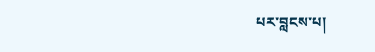པར་བླངས་པ།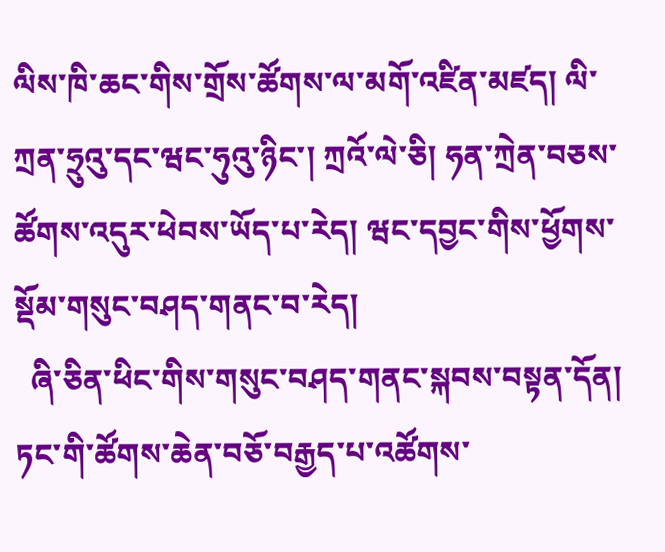ལིས་ཁི་ཆང་གིས་གྲོས་ཚོགས་ལ་མགོ་འཛིན་མཛད། ལི་ཀྲན་ཧྲུའུ་དང་ཝང་ཧུའུ་ཉིང་། ཀྲའོ་ལེ་ཅི། ཧན་ཀྲེན་བཅས་ཚོགས་འདུར་ཕེབས་ཡོད་པ་རེད། ཝང་དབྱང་གིས་ཕྱོགས་སྡོམ་གསུང་བཤད་གནང་བ་རེད།
  ཞི་ཅིན་ཕིང་གིས་གསུང་བཤད་གནང་སྐབས་བསྟན་དོན། ཏང་གི་ཚོགས་ཆེན་བཅོ་བརྒྱད་པ་འཚོགས་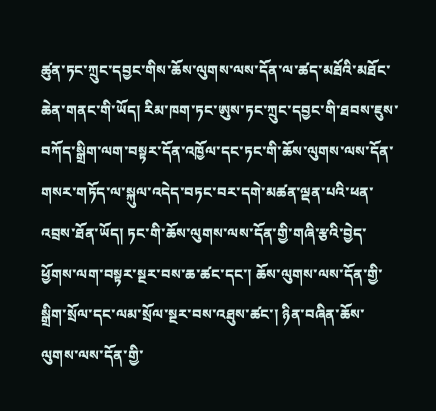ཚུན་ཏང་ཀྲུང་དབྱང་གིས་ཆོས་ལུགས་ལས་དོན་ལ་ཚད་མཐོའི་མཐོང་ཆེན་གནང་གི་ཡོད། རིམ་ཁག་ཏང་ཨུས་ཏང་ཀྲུང་དབྱང་གི་ཐབས་ཇུས་བཀོད་སྒྲིག་ལག་བསྟར་དོན་འཁྱོལ་དང་ཏང་གི་ཆོས་ལུགས་ལས་དོན་གསར་གཏོད་ལ་སྐུལ་འདེད་བཏང་བར་དགེ་མཚན་ལྡན་པའི་ཕན་འབྲས་ཐོན་ཡོད། ཏང་གི་ཆོས་ལུགས་ལས་དོན་གྱི་གཞི་རྩའི་བྱེད་ཕྱོགས་ལག་བསྟར་སྔར་བས་ཆ་ཚང་དང་། ཆོས་ལུགས་ལས་དོན་གྱི་སྒྲིག་སྲོལ་དང་ལམ་སྲོལ་སྔར་བས་འཐུས་ཚང་། ཉིན་བཞིན་ཆོས་ལུགས་ལས་དོན་གྱི་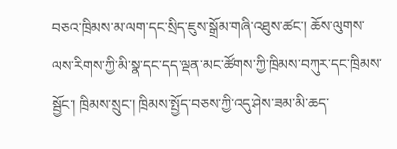བཅའ་ཁྲིམས་མ་ལག་དང་སྲིད་ཇུས་སྒྲོམ་གཞི་འཐུས་ཚང་། ཆོས་ལུགས་ལས་རིགས་ཀྱི་མི་སྣ་དང་དད་ལྡན་མང་ཚོགས་ཀྱི་ཁྲིམས་བཀུར་དང་ཁྲིམས་སྦྱོང་། ཁྲིམས་སྲུང་། ཁྲིམས་སྤྱོད་བཅས་ཀྱི་འདུ་ཤེས་ཟམ་མི་ཆད་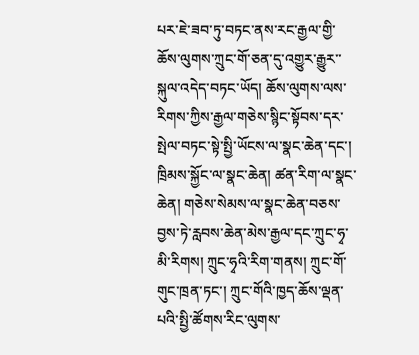པར་ཇེ་ཟབ་ཏུ་བཏང་ནས་རང་རྒྱལ་གྱི་ཆོས་ལུགས་ཀྲུང་གོ་ཅན་དུ་འགྱུར་རྒྱུར་་སྐུལ་འདེད་བཏང་ཡོད། ཆོས་ལུགས་ལས་རིགས་ཀྱིས་རྒྱལ་གཅེས་སྙིང་སྟོབས་དར་སྤེལ་བཏང་སྟེ་སྤྱི་ཡོངས་ལ་སྣང་ཆེན་དང་། ཁྲིམས་སྐྱོང་ལ་སྣང་ཆེན། ཚན་རིག་ལ་སྣང་ཆེན། གཅེས་སེམས་ལ་སྣང་ཆེན་བཅས་བྱས་ཏེ་རླབས་ཆེན་མེས་རྒྱལ་དང་ཀྲུང་ཧྭ་མི་རིགས། ཀྲུང་ཧྭའི་རིག་གནས། ཀྲུང་གོ་གུང་ཁྲན་ཏང་། ཀྲུང་གོའི་ཁྱད་ཆོས་ལྡན་པའི་སྤྱི་ཚོགས་རིང་ལུགས་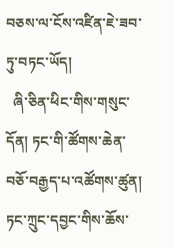བཅས་ལ་ངོས་འཛིན་ཇེ་ཟབ་ཏུ་བཏང་ཡོད།
  ཞི་ཅིན་ཕིང་གིས་གསུང་དོན། ཏང་གི་ཚོགས་ཆེན་བཅོ་བརྒྱད་པ་འཚོགས་ཚུན། ཏང་ཀྲུང་དབྱང་གིས་ཆོས་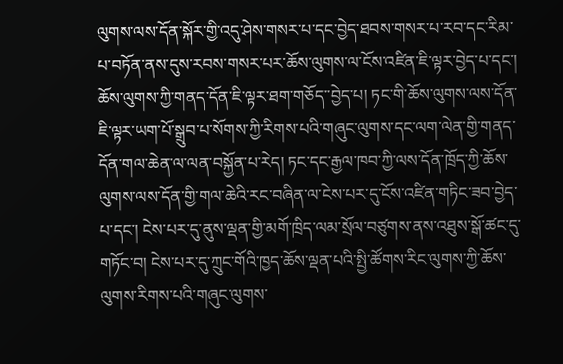ལུགས་ལས་དོན་སྐོར་གྱི་འདུ་ཤེས་གསར་པ་དང་བྱེད་ཐབས་གསར་པ་རབ་དང་རིམ་པ་བཏོན་ནས་དུས་རབས་གསར་པར་ཆོས་ལུགས་ལ་ངོས་འཛིན་ཇི་ལྟར་བྱེད་པ་དང་། ཆོས་ལུགས་ཀྱི་གནད་དོན་ཇི་ལྟར་ཐག་གཅོད་་བྱེད་པ། ཏང་གི་ཆོས་ལུགས་ལས་དོན་ཇི་ལྟར་ཡག་པོ་སྒྲུབ་པ་སོགས་ཀྱི་རིགས་པའི་གཞུང་ལུགས་དང་ལག་ལེན་གྱི་གནད་དོན་གལ་ཆེན་ལ་ལན་བསྐྱོན་པ་རེད། ཏང་དང་རྒྱལ་ཁབ་ཀྱི་ལས་དོན་ཁྲོད་ཀྱི་ཆོས་ལུགས་ལས་དོན་གྱི་གལ་ཆེའི་རང་བཞིན་ལ་ངེས་པར་དུ་ངོས་འཛིན་གཏིང་ཟབ་བྱེད་པ་དང་། ངེས་པར་དུ་ནུས་ལྡན་གྱི་མགོ་ཁྲིད་ལམ་སྲོལ་བཙུགས་ནས་འཐུས་སྒོ་ཚང་དུ་གཏོང་བ། ངེས་པར་དུ་ཀྲུང་གོའི་ཁྱད་ཆོས་ལྡན་པའི་སྤྱི་ཚོགས་རིང་ལུགས་ཀྱི་ཆོས་ལུགས་རིགས་པའི་གཞུང་ལུགས་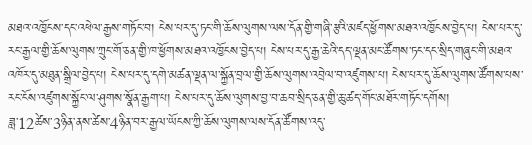མཐའ་འཁྱོངས་དང་འཕེལ་རྒྱས་གཏོང་བ། ངེས་པར་དུ་ཏང་གི་ཆོས་ལུགས་ལས་དོན་གྱི་གཞི་རྩའི་མཛད་ཕྱོགས་མཐའ་འཁྱོངས་བྱེད་པ། ངེས་པར་དུ་རང་རྒྱལ་གྱི་ཆོས་ལུགས་ཀྲུང་གོ་ཅན་གྱི་ཁ་ཕྱོགས་མཐའ་འཁྱོངས་བྱེད་པ། ངེས་པར་དུ་རྒྱ་ཆེའི་དད་ལྡན་མང་ཚོགས་ཏང་དང་སྲིད་གཞུང་གི་མཐའ་འཁོར་དུ་མཐུན་སྒྲིལ་བྱེད་པ། ངེས་པར་དུ་དགེ་མཚན་ལྡན་ལ་སྐྱོན་བྲལ་གྱི་ཆོས་ལུགས་འབྲེལ་བ་འཛུགས་པ། ངེས་པར་དུ་ཆོས་ལུགས་ཚོགས་པས་རང་ངོས་འཛུགས་སྐྱོང་ལ་ཤུགས་སྣོན་རྒྱག་པ། ངེས་པར་དུ་ཆོས་ལུགས་བྱ་བ་ཆབ་སྲིད་ཅན་གྱི་ཆུ་ཚད་གོང་མཐོར་གཏོང་དགོས།
ཟླ་12ཚེས་3ཉིན་ནས་ཚེས་4ཉིན་བར་རྒྱལ་ཡོངས་ཀྱི་ཆོས་ལུགས་ལས་དོན་ཚོགས་འདུ་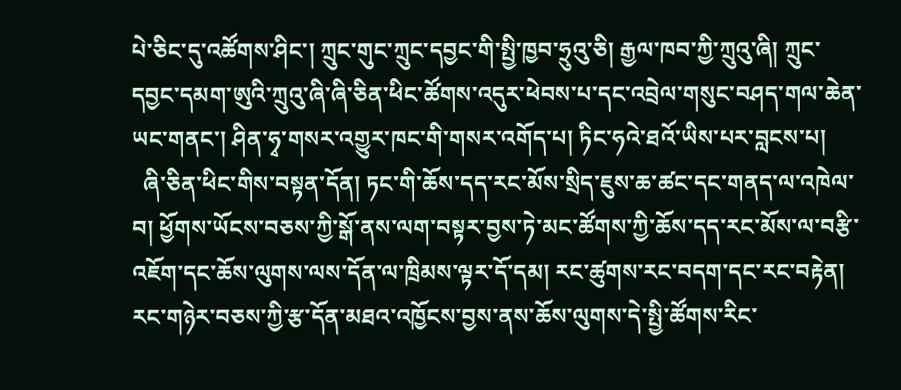པེ་ཅིང་དུ་འཚོགས་ཤིང་། ཀྲུང་གུང་ཀྲུང་དབྱང་གི་སྤྱི་ཁྱབ་ཧྲུའུ་ཅི། རྒྱལ་ཁབ་ཀྱི་ཀྲུའུ་ཞི། ཀྲུང་དབྱང་དམག་ཨུའི་ཀྲུའུ་ཞི་ཞི་ཅིན་ཕིང་ཚོགས་འདུར་ཕེབས་པ་དང་འབྲེལ་གསུང་བཤད་གལ་ཆེན་ཡང་གནང་། ཤིན་ཧྭ་གསར་འགྱུར་ཁང་གི་གསར་འགོད་པ། ཏིང་ཧའེ་ཐའོ་ཡིས་པར་བླངས་པ།
  ཞི་ཅིན་ཕིང་གིས་བསྟན་དོན། ཏང་གི་ཆོས་དད་རང་མོས་སྲིད་ཇུས་ཆ་ཚང་དང་གནད་ལ་འཁེལ་བ། ཕྱོགས་ཡོངས་བཅས་ཀྱི་སྒོ་ནས་ལག་བསྟར་བྱས་ཏེ་མང་ཚོགས་ཀྱི་ཆོས་དད་རང་མོས་ལ་བརྩི་འཇོག་དང་ཆོས་ལུགས་ལས་དོན་ལ་ཁྲིམས་ལྟར་དོ་དམ། རང་ཚུགས་རང་བདག་དང་རང་བརྟེན། རང་གཉེར་བཅས་ཀྱི་རྩ་དོན་མཐའ་འཁྱོངས་བྱས་ནས་ཆོས་ལུགས་དེ་སྤྱི་ཚོགས་རིང་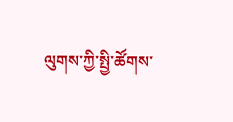ལུགས་ཀྱི་སྤྱི་ཚོགས་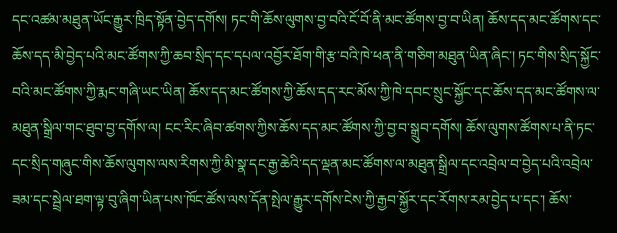དང་འཚམ་མཐུན་ཡོང་རྒྱུར་ཁྲིད་སྟོན་བྱེད་དགོས། ཏང་གི་ཆོས་ལུགས་བྱ་བའི་ངོ་བོ་ནི་མང་ཚོགས་བྱ་བ་ཡིན། ཆོས་དད་མང་ཚོགས་དང་ཆོས་དད་མི་བྱེད་པའི་མང་ཚོགས་ཀྱི་ཆབ་སྲིད་དང་དཔལ་འབྱོར་ཐོག་གི་རྩ་བའི་ཁེ་ཕན་ནི་གཅིག་མཐུན་ཡིན་ཞིང་། ཏང་གིས་སྲིད་སྐྱོང་བའི་མང་ཚོགས་ཀྱི་རྨང་གཞི་ཡང་ཡིན། ཆོས་དད་མང་ཚོགས་ཀྱི་ཆོས་དད་རང་མོས་ཀྱི་ཁེ་དབང་སྲུང་སྐྱོང་དང་ཆོས་དད་མང་ཚོགས་ལ་མཐུན་སྒྲིལ་གང་ཐུབ་བྱ་དགོས་ལ། ངང་རིང་ཞིབ་ཚགས་ཀྱིས་ཆོས་དད་མང་ཚོགས་ཀྱི་བྱ་བ་སྒྲུབ་དགོས། ཆོས་ལུགས་ཚོགས་པ་ནི་ཏང་དང་སྲིད་གཞུང་གིས་ཆོས་ལུགས་ལས་རིགས་ཀྱི་མི་སྣ་དང་རྒྱ་ཆེའི་དད་ལྡན་མང་ཚོགས་ལ་མཐུན་སྒྲིལ་དང་འབྲེལ་བ་བྱེད་པའི་འབྲེལ་ཟམ་དང་སྦྲེལ་ཐག་ལྟ་བུ་ཞིག་ཡིན་པས་ཁོང་ཚོས་ལས་དོན་སྤེལ་རྒྱུར་དགོས་ངེས་ཀྱི་རྒྱབ་སྐྱོར་དང་རོགས་རམ་བྱེད་པ་དང་། ཆོས་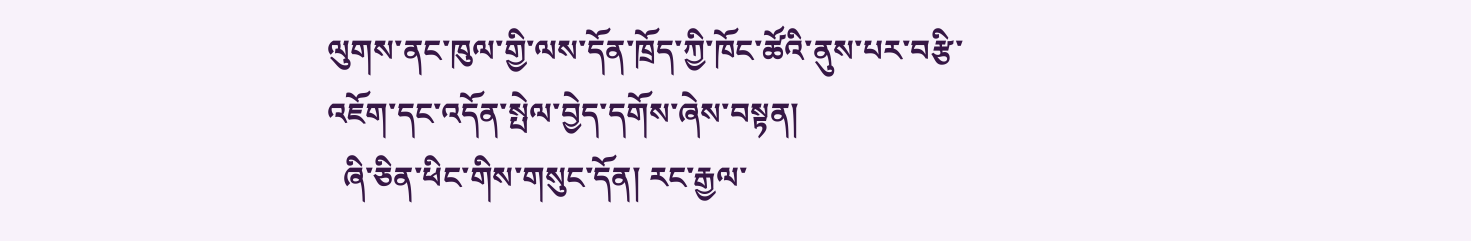ལུགས་ནང་ཁུལ་གྱི་ལས་དོན་ཁྲོད་ཀྱི་ཁོང་ཚོའི་ནུས་པར་བརྩི་འཇོག་དང་འདོན་སྤེལ་བྱེད་དགོས་ཞེས་བསྟན།
  ཞི་ཅིན་ཕིང་གིས་གསུང་དོན། རང་རྒྱལ་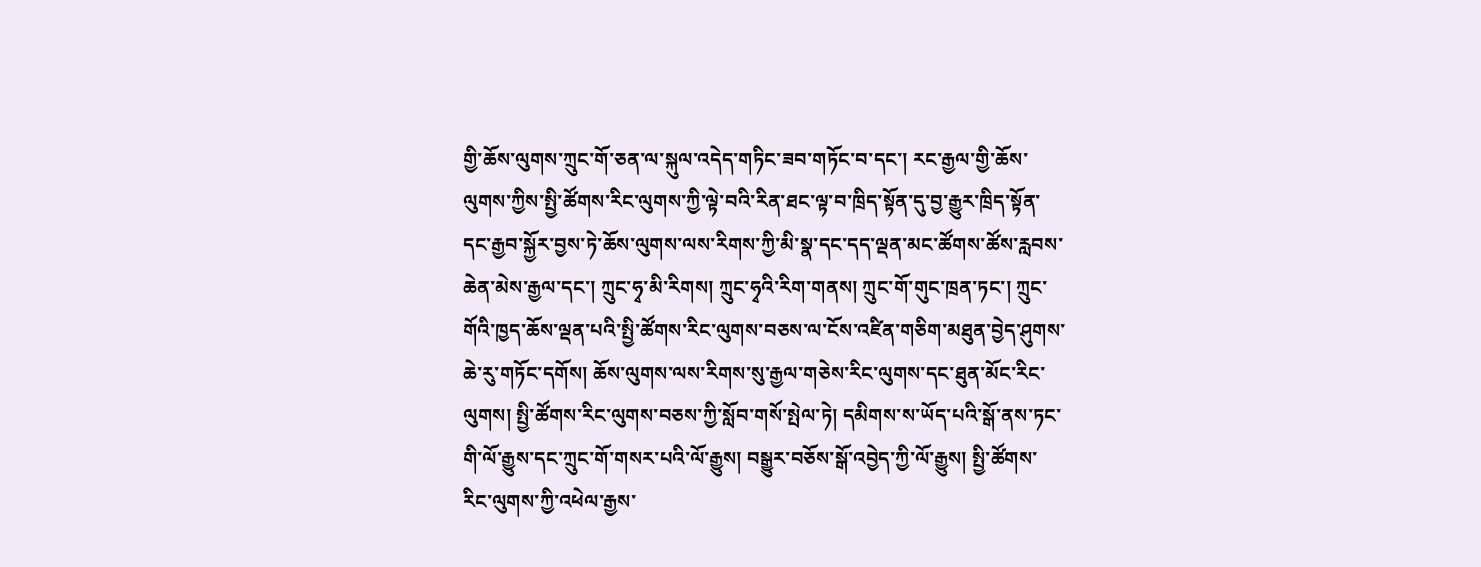གྱི་ཆོས་ལུགས་ཀྲུང་གོ་ཅན་ལ་སྐུལ་འདེད་གཏིང་ཟབ་གཏོང་བ་དང་། རང་རྒྱལ་གྱི་ཆོས་ལུགས་ཀྱིས་སྤྱི་ཚོགས་རིང་ལུགས་ཀྱི་ལྟེ་བའི་རིན་ཐང་ལྟ་བ་ཁྲིད་སྟོན་དུ་བྱ་རྒྱུར་ཁྲིད་སྟོན་དང་རྒྱབ་སྐྱོར་བྱས་ཏེ་ཆོས་ལུགས་ལས་རིགས་ཀྱི་མི་སྣ་དང་དད་ལྡན་མང་ཚོགས་ཚོས་རླབས་ཆེན་མེས་རྒྱལ་དང་། ཀྲུང་ཧྭ་མི་རིགས། ཀྲུང་ཧྭའི་རིག་གནས། ཀྲུང་གོ་གུང་ཁྲན་ཏང་། ཀྲུང་གོའི་ཁྱད་ཆོས་ལྡན་པའི་སྤྱི་ཚོགས་རིང་ལུགས་བཅས་ལ་ངོས་འཛིན་གཅིག་མཐུན་བྱེད་ཤུགས་ཆེ་རུ་གཏོང་དགོས། ཆོས་ལུགས་ལས་རིགས་སུ་རྒྱལ་གཅེས་རིང་ལུགས་དང་ཐུན་མོང་རིང་ལུགས། སྤྱི་ཚོགས་རིང་ལུགས་བཅས་ཀྱི་སློབ་གསོ་སྤེལ་ཏེ། དམིགས་ས་ཡོད་པའི་སྒོ་ནས་ཏང་གི་ལོ་རྒྱུས་དང་ཀྲུང་གོ་གསར་པའི་ལོ་རྒྱུས། བསྒྱུར་བཅོས་སྒོ་འབྱེད་ཀྱི་ལོ་རྒྱུས། སྤྱི་ཚོགས་རིང་ལུགས་ཀྱི་འཕེལ་རྒྱས་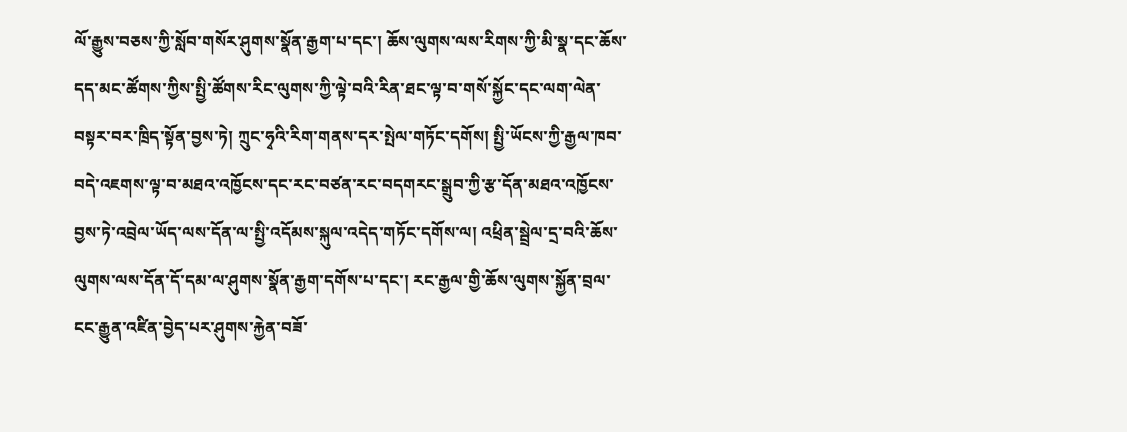ལོ་རྒྱུས་བཅས་ཀྱི་སློབ་གསོར་ཤུགས་སྣོན་རྒྱག་པ་དང་། ཆོས་ལུགས་ལས་རིགས་ཀྱི་མི་སྣ་དང་ཆོས་དད་མང་ཚོགས་ཀྱིས་སྤྱི་ཚོགས་རིང་ལུགས་ཀྱི་ལྟེ་བའི་རིན་ཐང་ལྟ་བ་གསོ་སྐྱོང་དང་ལག་ལེན་བསྟར་བར་ཁྲིད་སྟོན་བྱས་ཏེ། ཀྲུང་ཧྭའི་རིག་གནས་དར་སྤེལ་གཏོང་དགོས། སྤྱི་ཡོངས་ཀྱི་རྒྱལ་ཁབ་བདེ་འཇགས་ལྟ་བ་མཐའ་འཁྱོངས་དང་རང་བཙན་རང་བདགརང་སྒྲུབ་ཀྱི་རྩ་དོན་མཐའ་འཁྱོངས་བྱས་ཏེ་འབྲེལ་ཡོད་ལས་དོན་ལ་སྤྱི་འདོམས་སྐུལ་འདེད་གཏོང་དགོས་ལ། འཕྲིན་སྦྲེལ་དྲ་བའི་ཆོས་ལུགས་ལས་དོན་དོ་དམ་ལ་ཤུགས་སྣོན་རྒྱག་དགོས་པ་དང་། རང་རྒྱལ་གྱི་ཆོས་ལུགས་སྐྱོན་བྲལ་ངང་རྒྱུན་འཛིན་བྱེད་པར་ཤུགས་རྐྱེན་བཟོ་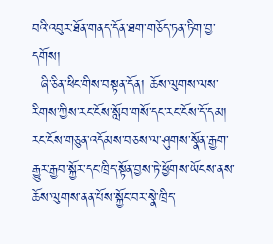བའི་འབུར་ཐོན་གནད་དོན་ཐག་གཅོད་ཏན་ཏིག་བྱ་དགོས།
  ཞི་ཅིན་ཕིང་གིས་བསྟན་དོན། ཆོས་ལུགས་ལས་རིགས་ཀྱིས་རང་ངོས་སློབ་གསོ་དང་རང་ངོས་དོ་དམ། རང་ངོས་གཅུན་འདོམས་བཅས་ལ་ཤུགས་སྣོན་རྒྱག་རྒྱུར་རྒྱབ་སྐྱོར་དང་ཁྲིད་སྟོན་བྱས་ཏེ་ཕྱོགས་ཡོངས་ནས་ཆོས་ལུགས་ནན་པོས་སྐྱོང་བར་སྣེ་ཁྲིད་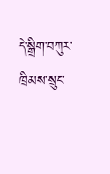དེ་སྒྲིག་བཀུར་ཁྲིམས་སྲུང་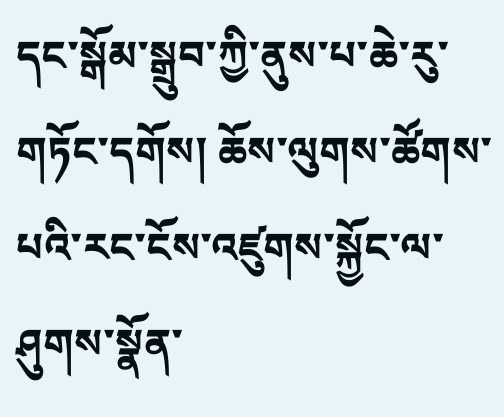དང་སྒོམ་སྒྲུབ་ཀྱི་ནུས་པ་ཆེ་རུ་གཏོང་དགོས། ཆོས་ལུགས་ཚོགས་པའི་རང་ངོས་འཛུགས་སྐྱོང་ལ་ཤུགས་སྣོན་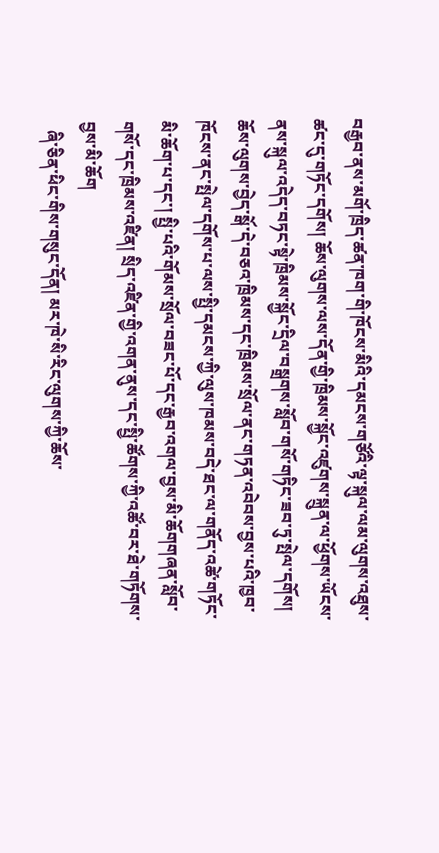བརྒྱབ་ནས་མགོ་ཁྲིད་ཚན་ཁག་གི་ཁོངས་མིའི་དམངས་གཙོའི་ལྟ་སྐུལ་ལམ་ལུགས་འཐུས་ཚང་དུ་གཏོང་དགོས། ཆོས་ལུགས་ལས་དོན་གྱི་ཁྲིམས་སྐྱོང་འཛུགས་སྐྲུན་ལ་ཕྱོགས་ཡོངས་ནས་སྐུལ་འདེད་བཏང་སྟེ་ཁྲིམས་སྐྱོང་དྲིལ་བསྒྲགས་སློབ་གསོ་གཏིང་ཟབ་ཏུ་སྤེལ་དགོས། ཆོས་ལུགས་བྱེད་སྒོ་དེ་བཅའ་ཁྲིམས་དང་ཁྲིམས་སྲོལ་ནང་གཏན་འབེབས་བྱས་པའི་ཁྱབ་ཁོངས་ནང་སྤེལ་དགོས་པ་ལས་སྤྱི་དམངས་ཀྱི་ལུས་ཁམས་བདེ་ཐང་ལ་གནོད་འཚེ་གཏོང་མི་ཆོག་པ་དང་། སྤྱི་པའི་གོམས་སྲོལ་བཟང་པོ་དང་རྒྱབ་འགལ་བྱས་མི་ཆོགགཞན་སློབ་གསོ་དང་ཁྲིམས་འཛིན། སྲིད་འཛིན་གྱི་འགན་ནུས་དང་སྤྱི་ཚོགས་ཀྱི་འཚོ་བར་ཐེ་གཏོགས་བྱས་མི་ཆོག
  ཞི་ཅིན་ཕིང་གིས་གསུང་དོན། མར་ཁེ་སི་རིང་ལུགས་ཀྱི་ཆོས་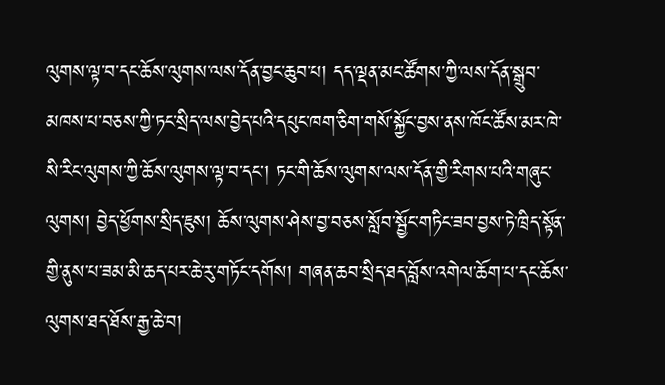ལུགས་ལྟ་བ་དང་ཆོས་ལུགས་ལས་དོན་བྱང་ཆུབ་པ། དད་ལྡན་མང་ཚོགས་ཀྱི་ལས་དོན་སྒྲུབ་མཁས་པ་བཅས་ཀྱི་ཏང་སྲིད་ལས་བྱེད་པའི་དཔུང་ཁག་ཅིག་གསོ་སྐྱོང་བྱས་ནས་ཁོང་ཚོས་མར་ཁེ་སི་རིང་ལུགས་ཀྱི་ཆོས་ལུགས་ལྟ་བ་དང་། ཏང་གི་ཆོས་ལུགས་ལས་དོན་གྱི་རིགས་པའི་གཞུང་ལུགས། བྱེད་ཕྱོགས་སྲིད་ཇུས། ཆོས་ལུགས་ཤེས་བྱ་བཅས་སློབ་སྦྱོང་གཏིང་ཟབ་བྱས་ཏེ་ཁྲིད་སྟོན་གྱི་ནུས་པ་ཟམ་མི་ཆད་པར་ཆེ་རུ་གཏོང་དགོས། གཞན་ཆབ་སྲིད་ཐད་བློས་འགེལ་ཆོག་པ་དང་ཆོས་ལུགས་ཐད་ཐོས་རྒྱ་ཆེ་བ།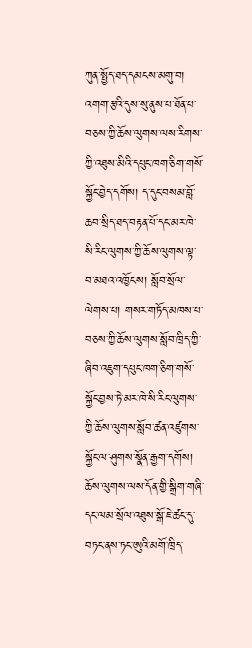ཀུན་སྤྱོད་ཐད་དམངས་མགུ་བ། འགག་རྩའི་དུས་སུ་ནུས་པ་ཐོན་པ་བཅས་ཀྱི་ཆོས་ལུགས་ལས་རིགས་ཀྱི་འཐུས་མིའི་དཔུང་ཁག་ཅིག་གསོ་སྐྱོང་བྱེད་དགོས། ད་དུང་བསམ་བློ་ཆབ་སྲིད་ཐད་བརྟན་པོ་དང་མར་ཁེ་སི་རིང་ལུགས་ཀྱི་ཆོས་ལུགས་ལྟ་བ་མཐའ་འཁྱོངས། སློབ་སྲོལ་ལེགས་པ། གསར་གཏོད་མཁས་པ་བཅས་ཀྱི་ཆོས་ལུགས་སློབ་ཁྲིད་ཀྱི་ཞིབ་འཇུག་དཔུང་ཁག་ཅིག་གསོ་སྐྱོང་བྱས་ཏེ་མར་ཁེ་སི་རིང་ལུགས་ཀྱི་ཆོས་ལུགས་སློབ་ཚན་འཛུགས་སྐྱོང་ལ་ཤུགས་སྣོན་རྒྱག་དགོས། ཆོས་ལུགས་ལས་དོན་གྱི་སྒྲིག་གཞི་དང་ལམ་སྲོལ་འཐུས་སྒོ་ཇེ་ཚང་དུ་བཏང་ནས་ཏང་ཨུའི་མགོ་ཁྲིད་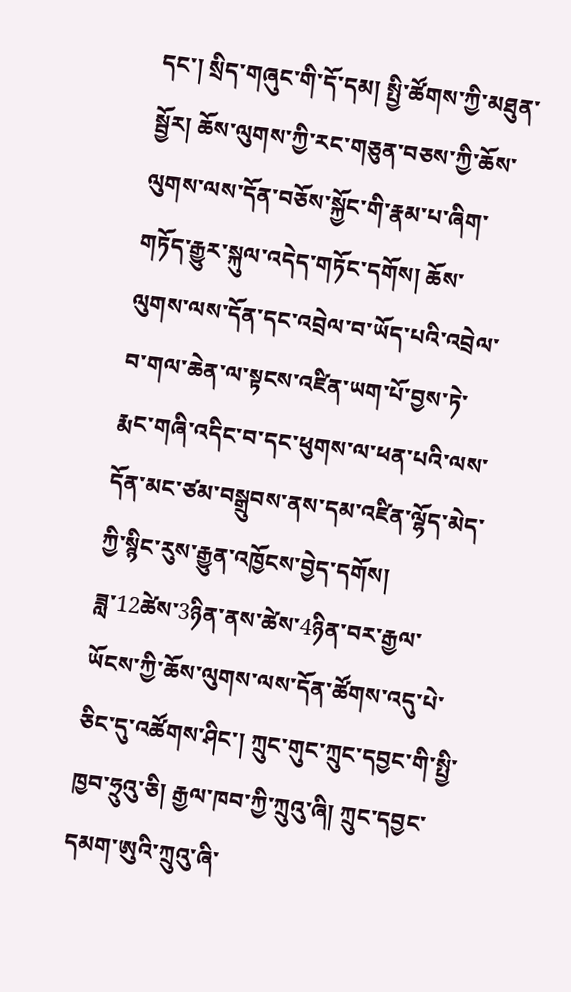དང་། སྲིད་གཞུང་གི་དོ་དམ། སྤྱི་ཚོགས་ཀྱི་མཐུན་སྦྱོར། ཆོས་ལུགས་ཀྱི་རང་གཅུན་བཅས་ཀྱི་ཆོས་ལུགས་ལས་དོན་བཅོས་སྐྱོང་གི་རྣམ་པ་ཞིག་གཏོད་རྒྱུར་སྐུལ་འདེད་གཏོང་དགོས། ཆོས་ལུགས་ལས་དོན་དང་འབྲེལ་བ་ཡོད་པའི་འབྲེལ་བ་གལ་ཆེན་ལ་སྟངས་འཛིན་ཡག་པོ་བྱས་ཏེ་རྨང་གཞི་འདིང་བ་དང་ཕུགས་ལ་ཕན་པའི་ལས་དོན་མང་ཙམ་བསྒྲུབས་ནས་དམ་འཛིན་ལྷོད་མེད་ཀྱི་སྙིང་རུས་རྒྱུན་འཁྱོངས་བྱེད་དགོས།
ཟླ་12ཚེས་3ཉིན་ནས་ཚེས་4ཉིན་བར་རྒྱལ་ཡོངས་ཀྱི་ཆོས་ལུགས་ལས་དོན་ཚོགས་འདུ་པེ་ཅིང་དུ་འཚོགས་ཤིང་། ཀྲུང་གུང་ཀྲུང་དབྱང་གི་སྤྱི་ཁྱབ་ཧྲུའུ་ཅི། རྒྱལ་ཁབ་ཀྱི་ཀྲུའུ་ཞི། ཀྲུང་དབྱང་དམག་ཨུའི་ཀྲུའུ་ཞི་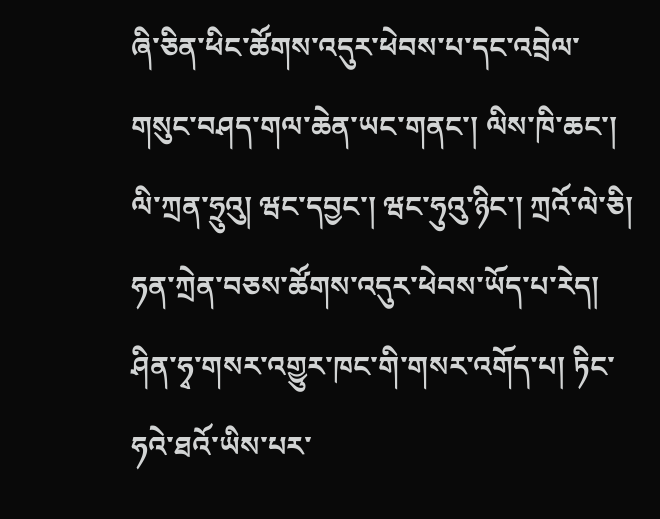ཞི་ཅིན་ཕིང་ཚོགས་འདུར་ཕེབས་པ་དང་འབྲེལ་གསུང་བཤད་གལ་ཆེན་ཡང་གནང་། ལིས་ཁི་ཆང་། ལི་ཀྲན་ཧྲུའུ། ཝང་དབྱང་། ཝང་ཧུའུ་ཉིང་། ཀྲའོ་ལེ་ཅི། ཧན་ཀྲེན་བཅས་ཚོགས་འདུར་ཕེབས་ཡོད་པ་རེད། ཤིན་ཧྭ་གསར་འགྱུར་ཁང་གི་གསར་འགོད་པ། ཏིང་ཧའེ་ཐའོ་ཡིས་པར་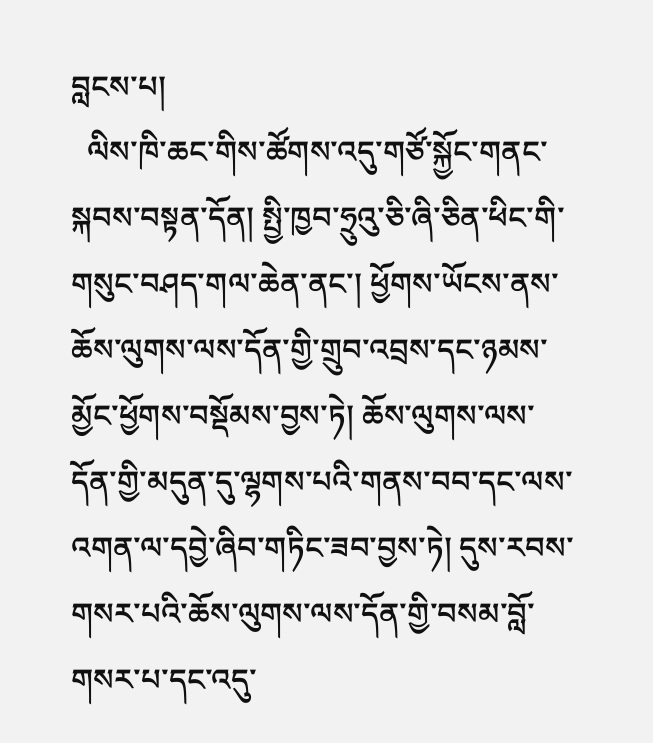བླངས་པ།
  ལིས་ཁི་ཆང་གིས་ཚོགས་འདུ་གཙོ་སྐྱོང་གནང་སྐབས་བསྟན་དོན། སྤྱི་ཁྱབ་ཧྲུའུ་ཅི་ཞི་ཅིན་ཕིང་གི་གསུང་བཤད་གལ་ཆེན་ནང་། ཕྱོགས་ཡོངས་ནས་ཆོས་ལུགས་ལས་དོན་གྱི་གྲུབ་འབྲས་དང་ཉམས་མྱོང་ཕྱོགས་བསྡོམས་བྱས་ཏེ། ཆོས་ལུགས་ལས་དོན་གྱི་མདུན་དུ་ལྷགས་པའི་གནས་བབ་དང་ལས་འགན་ལ་དབྱེ་ཞིབ་གཏིང་ཟབ་བྱས་ཏེ། དུས་རབས་གསར་པའི་ཆོས་ལུགས་ལས་དོན་གྱི་བསམ་བློ་གསར་པ་དང་འདུ་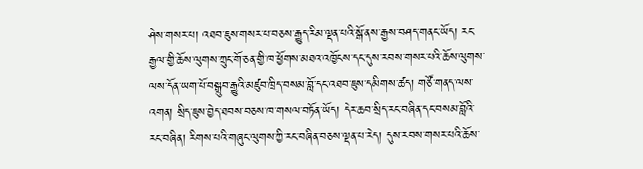ཤེས་གསར་པ། འཐབ་ཇུས་གསར་པ་བཅས་རྒྱུད་རིམ་ལྡན་པའི་སྒོ་ནས་རྒྱས་བཤད་གནང་ཡོད། རང་རྒྱལ་གྱི་ཆོས་ལུགས་ཀྲུང་གོ་ཅན་གྱི་ཁ་ཕྱོགས་མཐའ་འཁྱོངས་དང་དུས་རབས་གསར་པའི་ཆོས་ལུགས་ལས་དོན་ཡག་པོ་བསྒྲུབ་རྒྱུའི་མཛུབ་ཁྲིད་བསམ་བློ་དང་འཐབ་ཇུས་དམིགས་ཚད། གཙོ་གནད་ལས་འགན། སྲིད་ཇུས་བྱེད་ཐབས་བཅས་ཁ་གསལ་བཏོན་ཡོད། དེར་ཆབ་སྲིད་རང་བཞིན་དང་བསམ་བློའི་རང་བཞིན། རིགས་པའི་གཞུང་ལུགས་ཀྱི་རང་བཞིན་བཅས་ལྡན་པ་རེད། དུས་རབས་གསར་པའི་ཆོས་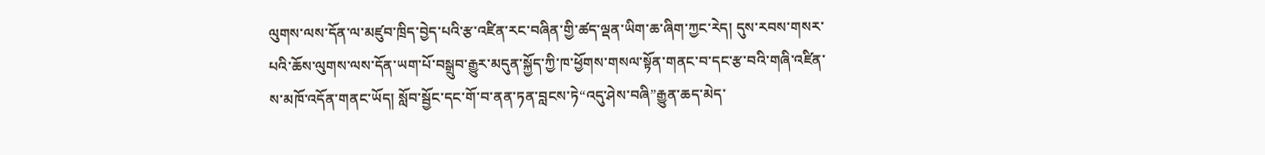ལུགས་ལས་དོན་ལ་མཛུབ་ཁྲིད་བྱེད་པའི་རྩ་འཛིན་རང་བཞིན་གྱི་ཚད་ལྡན་ཡིག་ཆ་ཞིག་ཀྱང་རེད། དུས་རབས་གསར་པའི་ཆོས་ལུགས་ལས་དོན་ཡག་པོ་བསྒྲུབ་རྒྱུར་མདུན་སྐྱོད་ཀྱི་ཁ་ཕྱོགས་གསལ་སྟོན་གནང་བ་དང་རྩ་བའི་གཞི་འཛིན་ས་མཁོ་འདོན་གནང་ཡོད། སློབ་སྦྱོང་དང་གོ་བ་ནན་ཏན་བླངས་ཏེ“འདུ་ཤེས་བཞི”རྒྱུན་ཆད་མེད་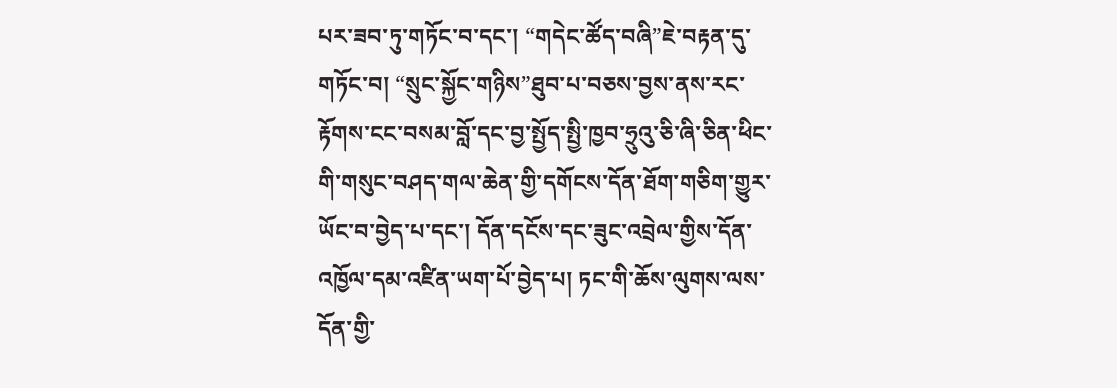པར་ཟབ་ཏུ་གཏོང་བ་དང་། “གདེང་ཚོད་བཞི”ཇེ་བརྟན་དུ་གཏོང་བ། “སྲུང་སྐྱོང་གཉིས”ཐུབ་པ་བཅས་བྱས་ནས་རང་རྟོགས་ངང་བསམ་བློ་དང་བྱ་སྤྱོད་སྤྱི་ཁྱབ་ཧྲུའུ་ཅི་ཞི་ཅིན་ཕིང་གི་གསུང་བཤད་གལ་ཆེན་གྱི་དགོངས་དོན་ཐོག་གཅིག་གྱུར་ཡོང་བ་བྱེད་པ་དང་། དོན་དངོས་དང་ཟུང་འབྲེལ་གྱིས་དོན་འཁྱོལ་དམ་འཛིན་ཡག་པོ་བྱེད་པ། ཏང་གི་ཆོས་ལུགས་ལས་དོན་གྱི་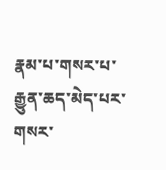རྣམ་པ་གསར་པ་རྒྱུན་ཆད་མེད་པར་གསར་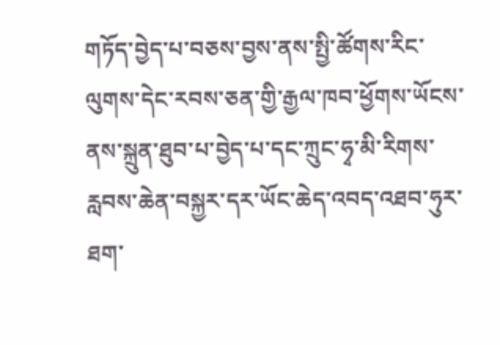གཏོད་བྱེད་པ་བཅས་བྱས་ནས་སྤྱི་ཚོགས་རིང་ལུགས་དེང་རབས་ཅན་གྱི་རྒྱལ་ཁབ་ཕྱོགས་ཡོངས་ནས་སྐྲུན་ཐུབ་པ་བྱེད་པ་དང་ཀྲུང་ཧྭ་མི་རིགས་རླབས་ཆེན་བསྐྱར་དར་ཡོང་ཆེད་འབད་འཐབ་ཧུར་ཐག་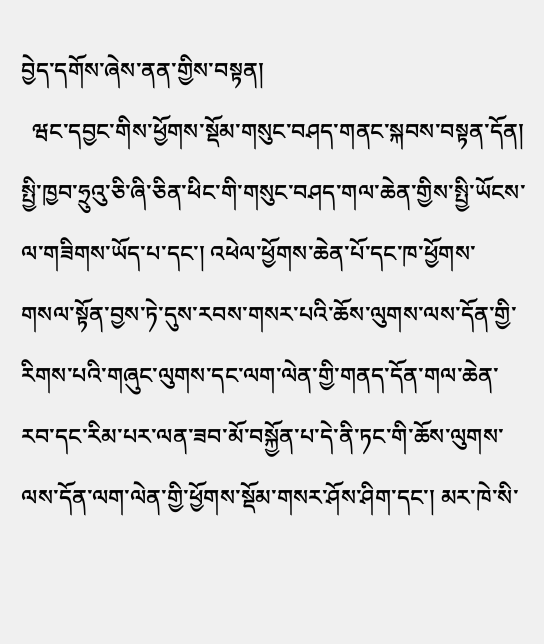བྱེད་དགོས་ཞེས་ནན་གྱིས་བསྟན།
  ཝང་དབྱང་གིས་ཕྱོགས་སྡོམ་གསུང་བཤད་གནང་སྐབས་བསྟན་དོན། སྤྱི་ཁྱབ་ཧྲུའུ་ཅི་ཞི་ཅིན་ཕིང་གི་གསུང་བཤད་གལ་ཆེན་གྱིས་སྤྱི་ཡོངས་ལ་གཟིགས་ཡོད་པ་དང་། འཕེལ་ཕྱོགས་ཆེན་པོ་དང་ཁ་ཕྱོགས་གསལ་སྟོན་བྱས་ཏེ་དུས་རབས་གསར་པའི་ཆོས་ལུགས་ལས་དོན་གྱི་རིགས་པའི་གཞུང་ལུགས་དང་ལག་ལེན་གྱི་གནད་དོན་གལ་ཆེན་རབ་དང་རིམ་པར་ལན་ཟབ་མོ་བསྐྱོན་པ་དེ་ནི་ཏང་གི་ཆོས་ལུགས་ལས་དོན་ལག་ལེན་གྱི་ཕྱོགས་སྡོམ་གསར་ཤོས་ཤིག་དང་། མར་ཁེ་སི་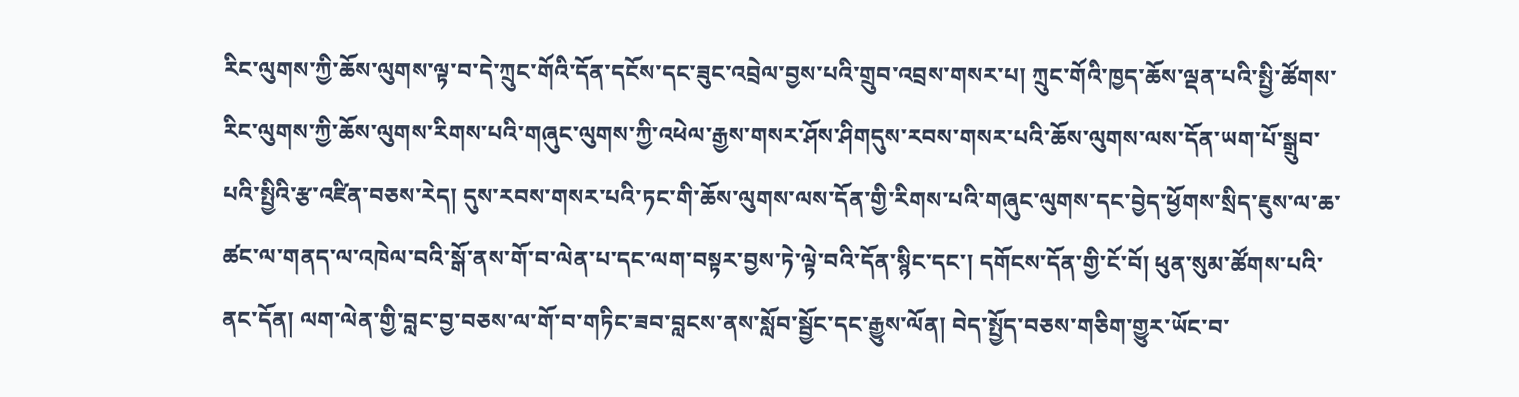རིང་ལུགས་ཀྱི་ཆོས་ལུགས་ལྟ་བ་དེ་ཀྲུང་གོའི་དོན་དངོས་དང་ཟུང་འབྲེལ་བྱས་པའི་གྲུབ་འབྲས་གསར་པ། ཀྲུང་གོའི་ཁྱད་ཆོས་ལྡན་པའི་སྤྱི་ཚོགས་རིང་ལུགས་ཀྱི་ཆོས་ལུགས་རིགས་པའི་གཞུང་ལུགས་ཀྱི་འཕེལ་རྒྱས་གསར་ཤོས་ཤིགདུས་རབས་གསར་པའི་ཆོས་ལུགས་ལས་དོན་ཡག་པོ་སྒྲུབ་པའི་སྤྱིའི་རྩ་འཛིན་བཅས་རེད། དུས་རབས་གསར་པའི་ཏང་གི་ཆོས་ལུགས་ལས་དོན་གྱི་རིགས་པའི་གཞུང་ལུགས་དང་བྱེད་ཕྱོགས་སྲིད་ཇུས་ལ་ཆ་ཚང་ལ་གནད་ལ་འཁེལ་བའི་སྒོ་ནས་གོ་བ་ལེན་པ་དང་ལག་བསྟར་བྱས་ཏེ་ལྟེ་བའི་དོན་སྙིང་དང་། དགོངས་དོན་གྱི་ངོ་བོ། ཕུན་སུམ་ཚོགས་པའི་ནང་དོན། ལག་ལེན་གྱི་བླང་བྱ་བཅས་ལ་གོ་བ་གཏིང་ཟབ་བླངས་ནས་སློབ་སྦྱོང་དང་རྒྱུས་ལོན། བེད་སྤྱོད་བཅས་གཅིག་གྱུར་ཡོང་བ་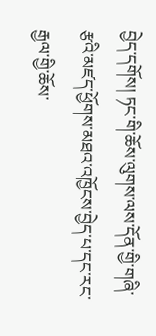བྱེད་དགོས། ཏང་གི་ཆོས་ལུགས་ལས་དོན་གྱི་གཞི་རྩའི་མཛད་ཕྱོགས་མཐའ་འཁྱོངས་བྱེད་པ་དང་རང་རྒྱལ་གྱི་ཆོས་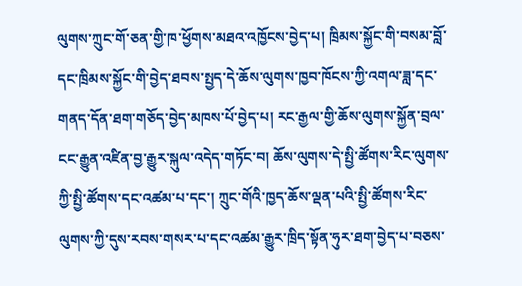ལུགས་ཀྲུང་གོ་ཅན་གྱི་ཁ་ཕྱོགས་མཐའ་འཁྱོངས་བྱེད་པ། ཁྲིམས་སྐྱོང་གི་བསམ་བློ་དང་ཁྲིམས་སྐྱོང་གི་བྱེད་ཐབས་སྤྱད་དེ་ཆོས་ལུགས་ཁྱབ་ཁོངས་ཀྱི་འགལ་ཟླ་དང་གནད་དོན་ཐག་གཅོད་བྱེད་མཁས་པོ་བྱེད་པ། རང་རྒྱལ་གྱི་ཆོས་ལུགས་སྐྱོན་བྲལ་ངང་རྒྱུན་འཛིན་བྱ་རྒྱུར་སྐུལ་འདེད་གཏོང་བ། ཆོས་ལུགས་དེ་སྤྱི་ཚོགས་རིང་ལུགས་ཀྱི་སྤྱི་ཚོགས་དང་འཚམ་པ་དང་། ཀྲུང་གོའི་ཁྱད་ཆོས་ལྡན་པའི་སྤྱི་ཚོགས་རིང་ལུགས་ཀྱི་དུས་རབས་གསར་པ་དང་འཚམ་རྒྱུར་ཁྲིད་སྟོན་ཧུར་ཐག་བྱེད་པ་བཅས་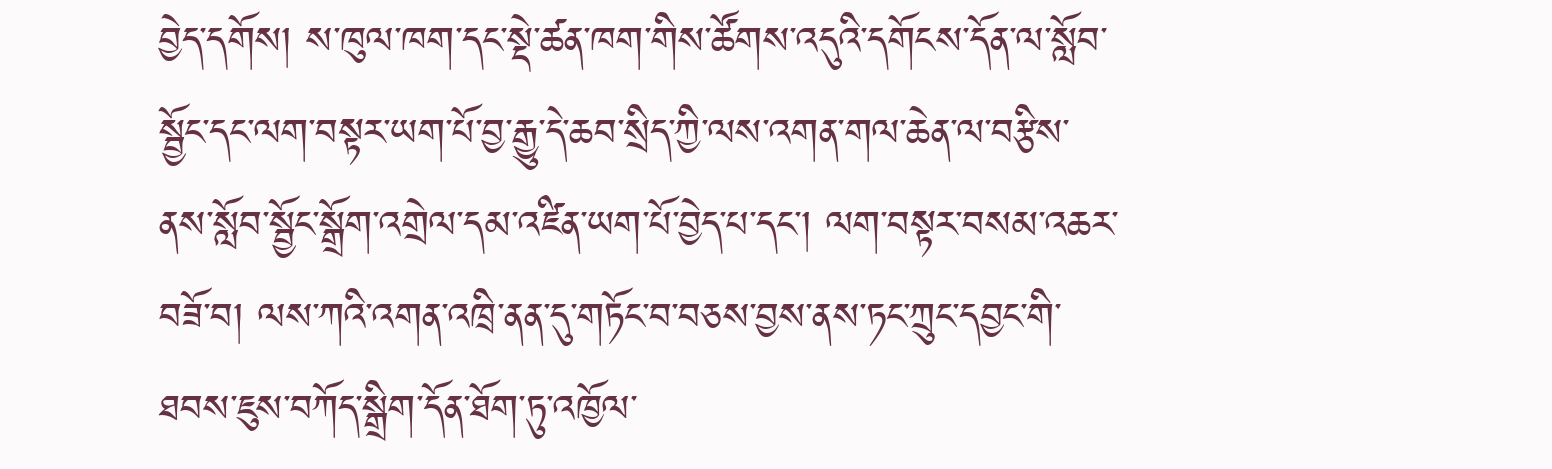བྱེད་དགོས། ས་ཁུལ་ཁག་དང་སྡེ་ཚན་ཁག་གིས་ཚོགས་འདུའི་དགོངས་དོན་ལ་སློབ་སྦྱོང་དང་ལག་བསྟར་ཡག་པོ་བྱ་རྒྱུ་དེ་ཆབ་སྲིད་ཀྱི་ལས་འགན་གལ་ཆེན་ལ་བརྩིས་ནས་སློབ་སྦྱོང་སྒྲོག་འགྲེལ་དམ་འཛིན་ཡག་པོ་བྱེད་པ་དང་། ལག་བསྟར་བསམ་འཆར་བཟོ་བ། ལས་ཀའི་འགན་འཁྲི་ནན་དུ་གཏོང་བ་བཅས་བྱས་ནས་ཏང་ཀྲུང་དབྱང་གི་ཐབས་ཇུས་བཀོད་སྒྲིག་དོན་ཐོག་ཏུ་འཁྱོལ་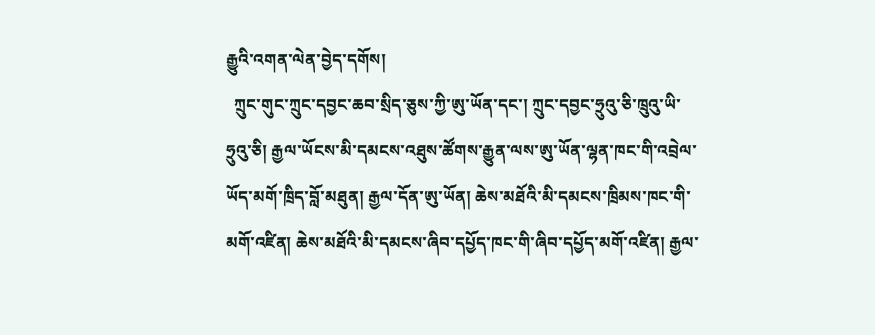རྒྱུའི་འགན་ལེན་བྱེད་དགོས།
  ཀྲུང་གུང་ཀྲུང་དབྱང་ཆབ་སྲིད་ཅུས་ཀྱི་ཨུ་ཡོན་དང་། ཀྲུང་དབྱང་ཧྲུའུ་ཅི་ཁྲུའུ་ཡི་ཧྲུའུ་ཅི། རྒྱལ་ཡོངས་མི་དམངས་འཐུས་ཚོགས་རྒྱུན་ལས་ཨུ་ཡོན་ལྷན་ཁང་གི་འབྲེལ་ཡོད་མགོ་ཁྲིད་བློ་མཐུན། རྒྱལ་དོན་ཨུ་ཡོན། ཆེས་མཐོའི་མི་དམངས་ཁྲིམས་ཁང་གི་མགོ་འཛིན། ཆེས་མཐོའི་མི་དམངས་ཞིབ་དཔྱོད་ཁང་གི་ཞིབ་དཔྱོད་མགོ་འཛིན། རྒྱལ་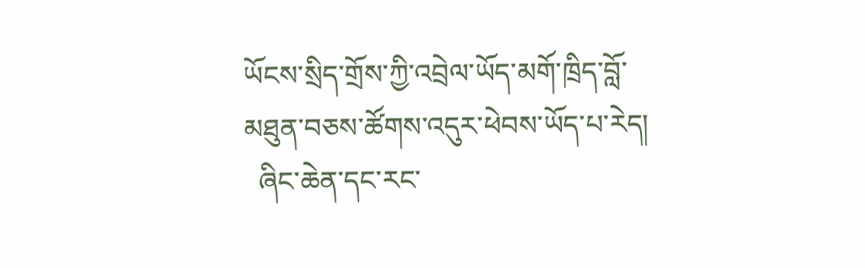ཡོངས་སྲིད་གྲོས་ཀྱི་འབྲེལ་ཡོད་མགོ་ཁྲིད་བློ་མཐུན་བཅས་ཚོགས་འདུར་ཕེབས་ཡོད་པ་རེད།
  ཞིང་ཆེན་དང་རང་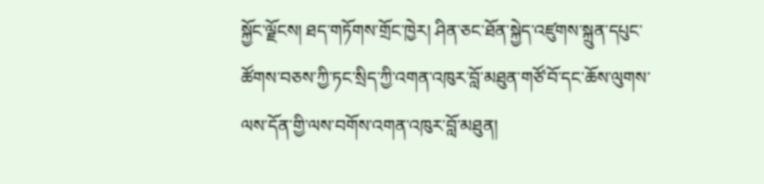སྐྱོང་ལྗོངས། ཐད་གཏོགས་གྲོང་ཁྱེར། ཤིན་ཅང་ཐོན་སྐྱེད་འཛུགས་སྐྲུན་དཔུང་ཚོགས་བཅས་ཀྱི་ཏང་སྲིད་ཀྱི་འགན་འཁུར་བློ་མཐུན་གཙོ་བོ་དང་ཆོས་ལུགས་ལས་དོན་གྱི་ལས་བགོས་འགན་འཁུར་བློ་མཐུན།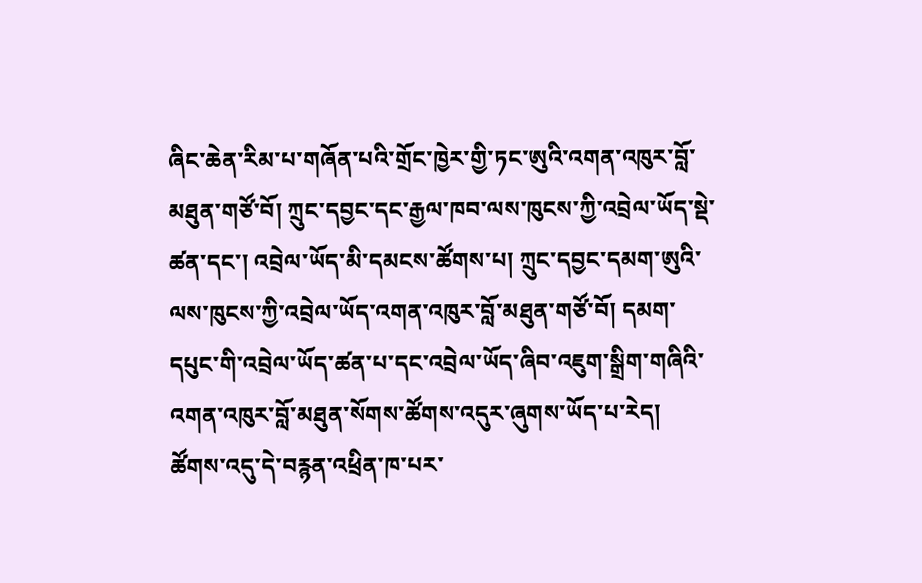ཞིང་ཆེན་རིམ་པ་གཞོན་པའི་གྲོང་ཁྱེར་གྱི་ཏང་ཨུའི་འགན་འཁུར་བློ་མཐུན་གཙོ་བོ། ཀྲུང་དབྱང་དང་རྒྱལ་ཁབ་ལས་ཁུངས་ཀྱི་འབྲེལ་ཡོད་སྡེ་ཚན་དང་། འབྲེལ་ཡོད་མི་དམངས་ཚོགས་པ། ཀྲུང་དབྱང་དམག་ཨུའི་ལས་ཁུངས་ཀྱི་འབྲེལ་ཡོད་འགན་འཁུར་བློ་མཐུན་གཙོ་བོ། དམག་དཔུང་གི་འབྲེལ་ཡོད་ཚན་པ་དང་འབྲེལ་ཡོད་ཞིབ་འཇུག་སྒྲིག་གཞིའི་འགན་འཁུར་བློ་མཐུན་སོགས་ཚོགས་འདུར་ཞུགས་ཡོད་པ་རེད། ཚོགས་འདུ་དེ་བརྙན་འཕྲིན་ཁ་པར་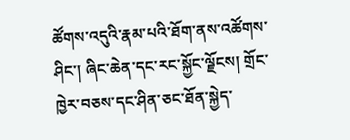ཚོགས་འདུའི་རྣམ་པའི་ཐོག་ནས་འཚོགས་ཤིང་། ཞིང་ཆེན་དང་རང་སྐྱོང་ལྗོངས། གྲོང་ཁྱེར་བཅས་དང་ཤིན་ཅང་ཐོན་སྐྱེད་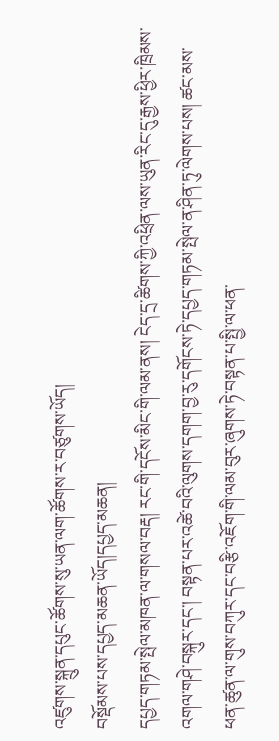འཛུགས་སྐྲུན་དཔུང་ཚོགས་སུ་ཡན་ལག་ཚོགས་ར་བཙུགས་ཡོད།
བསྡོམས་པས་དཔྱད་མཆན་ཡོད།དཔྱད་མཆན།
དཔྱད་གཏམ་སྤེལ་མཁན་ལ་གསལ་བརྡ། རང་གི་དངོས་མིང་གི་ལམ་ནས། ངེད་དྲ་ཚིགས་ཀྱི་འཕྲིན་ལས་ཡུན་རིང་དུ་རྒྱས་ཕྱིར་ཁྲིམས་འགལ་གཤེ་བསྐུར་དང་། བསྟན་པར་འཚེ་བའི་ལུགས་དགག་བྱ་རུ་དགོངས་ཏེ་དཔྱད་གཏམ་སྤེལ་ན་ཤིན་ཏུ་ལེགས་པས། ཚང་མས་ཕན་ཚུན་ལ་གུས་བཀུར་དང་བརྩི་འཇོག་གི་ལམ་བུར་ཞུགས་ཏེ་བསྟན་པ་སྤྱི་ལ་ཕན་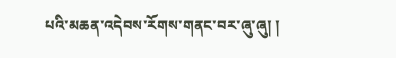པའི་མཆན་འདེབས་རོགས་གནང་བར་ཞུ་ཞུ། །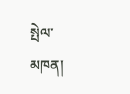སྤེལ་མཁན།